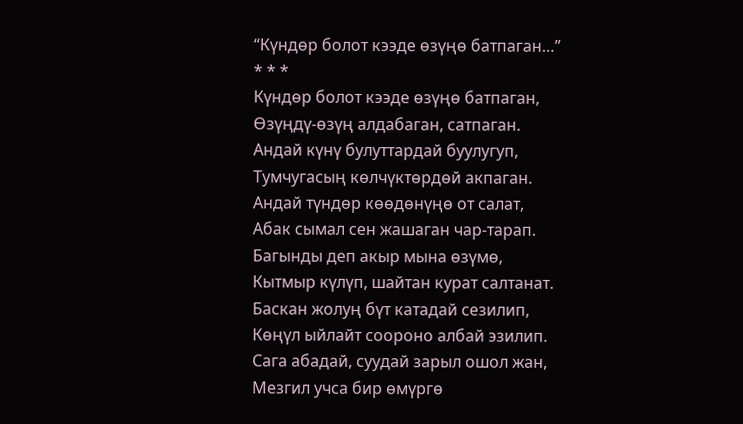“Күндөр болот кээде өзүңө батпаган…”
* * *
Күндөр болот кээде өзүңө батпаган,
Өзүңдү-өзүң алдабаган, сатпаган.
Андай күнү булуттардай буулугуп,
Тумчугасың көлчүктөрдөй акпаган.
Андай түндөр көөдөнүңө от салат,
Абак сымал сен жашаган чар-тарап.
Багынды деп акыр мына өзүмө,
Кытмыр күлүп, шайтан курат салтанат.
Баскан жолуң бүт катадай сезилип,
Көңүл ыйлайт соороно албай эзилип.
Сага абадай, суудай зарыл ошол жан,
Мезгил учса бир өмүргө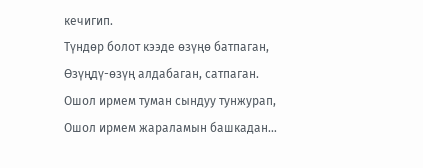кечигип.
Түндөр болот кээде өзүңө батпаган,
Өзүңдү-өзүң алдабаган, сатпаган.
Ошол ирмем туман сындуу тунжурап,
Ошол ирмем жараламын башкадан…